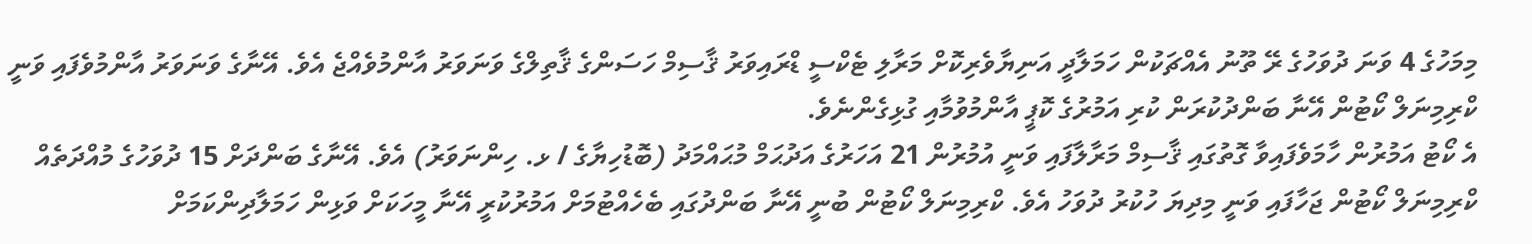މިމަހުގެ 4 ވަނަ ދުވަހުގެ ރޭ ތޫނު އެއްޗަކުން ހަމަލާދީ އަނިޔާވެރިކޮށް މަރާލި ޓެކްސީ ޑްރައިވަރު ޤާސިމް ހަސަންގެ ޤާތިލްގެ ވަނަވަރު އާންމުވެއްޖެ އެވެ. އޭނާގެ ވަނަވަރު އާންމުވެފައި ވަނީ ކްރިމިނަލް ކޯޓުން އޭނާ ބަންދުކުރަން ކުރި އަމުރުގެ ކޮޕީ އާންމުވުމާއި ގުޅިގެންނެވެ.
އެ ކޯޓު އަމުރުން ހާމަވެފައިވާ ގޮތުގައި ޤާސިމް މަރާލާފައި ވަނީ އުމުރުން 21 އަހަރުގެ އަދުޙަމް މުޙައްމަދު (ބޮޑުހިޔާގެ / ޅ. ހިންނަވަރު) އެވެ. އޭނާގެ ބަންދަށް 15 ދުވަހުގެ މުއްދަތެއް ކްރިމިނަލް ކޯޓުން ޖަހާފައި ވަނީ މިދިޔަ ހުކުރު ދުވަހު އެވެ. ކްރިމިނަލް ކޯޓުން ބުނީ އޭނާ ބަންދުގައި ބެހެއްޓުމަށް އަމުރުކުރީ އޭނާ މީހަކަށް ވަޅިން ހަމަލާދިންކަމަށް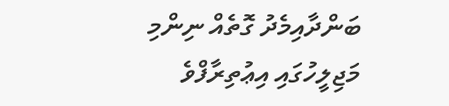ބަންދާއިމެދު ގޮތެއް ނިންމި މަޖިލީހުގައި އިޢުތިރާފްވެ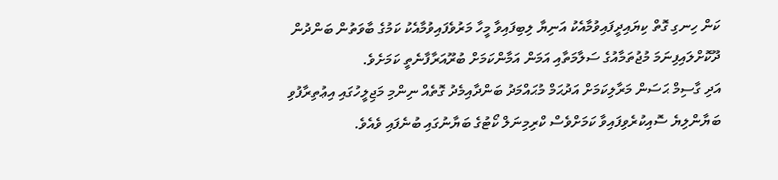ކަން ހިނގި ގޮތް ކިޔައިދީފައިވުމާއެކު އަނިޔާ ލިބިފައިވާ މީހާ މަރުވެފައިވުމާއެކު ކަމުގެ ބާވަތުން ބަންދުން ދޫކޮށްލައިފިނަމަ މުޖުތަމާއުގެ ސަލާމަތާއި އަމަން އަމާންކަމަށް ބުރޫއަރާފާނެތީ ކަމަށެވެ.
އަދި ގާސިމް ޙަސަން މަރާލިކަމަށް އަދުޙަމް މުޙައްމަދު ބަންދާއިމެދު ގޮތެއް ނިންމި މަޖިލީހުގައި އިޢުތިރާފުވި ބަޔާންލިޔެ ސޮއިކުރެވިފައިވާ ކަމަށްވެސް ކްރިމިނަލް ކޯޓުގެ ބަޔާނުގައި ބުނެފައި ވެއެވެ.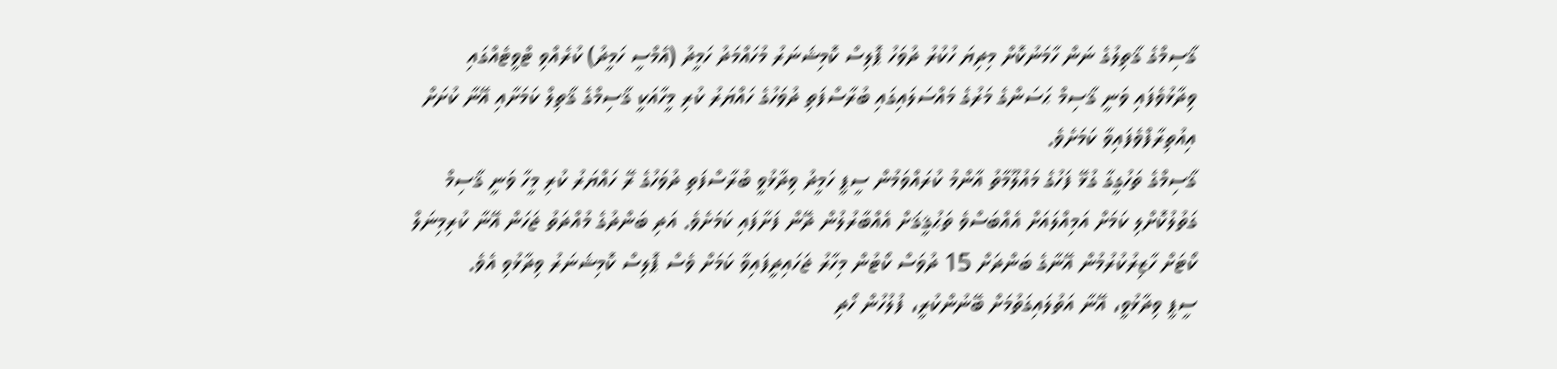ޤާސިމްގެ ޤާތިލުގެ ނަން ހާމަނުކޮށް މިދިޔަ ހުކުރު ދުވަހު ޕޮލިސް ކޮމިޝަނަރު މުހައްމަދު ހަމީދު (އެމްސީ ހަމީދު) ކުރެއްވި ޓްވީޓެއްގައި ވިދާޅުވެފައި ވަނީ ޤާސިމް ޙަސަންގެ މަރުގެ މައްސަލައިގައި ބުރާސްފަތި ދުވަހުގެ ހައްޔަރު ކުރި މީހާއަކީ ޤާސިމްގެ ޤާތިލް ކަމަށާއި އޭނާ ކުށަށް އިއުތިރާފްވެފައިވާ ކަމަށެވެ.
ޤާސިމްގެ ތަހުގީގާ ގުޅޭ ފަހުގެ މައުލޫމާތު އާންމު ކުރައްވަމުން ސީޕީ ހަމީދު ވިދާޅުވީ ބުރާސްފަތި ދުވަހުގެ ރޭ ހައްޔަރު ކުރި މީހާ ވަނީ ޤާސިމް ގަތުލުކޮށްލި ކަމަށް އަމިއްލައަށް އެއްބަސްވެ ތަޙުޤީޤަށް އެއްބާރުލުން ދޭން ފަށާފައި ކަމަށެވެ. އަދި ބަންދުގެ މުއްދަތު ޖަހަން އޭނާ ކުރިމިނަލް ކޯޓަށް ހާޒިރުކުރުމުން އޭނާގެ ބަންދަށް 15 ދުވަސް ކޯޓުން މިހާރު ޖަހައިދީފައިވާ ކަމަށް ވެސް ޕޮލިސް ކޮމިޝަނަރު ވިދާޅުވި އެވެ.
ސީޕީ ވިދާޅުވީ، އޭނާ އަތުލައިގަތުމަށް ބޭނުންކުރީ، ފުލުހުން ހޯދި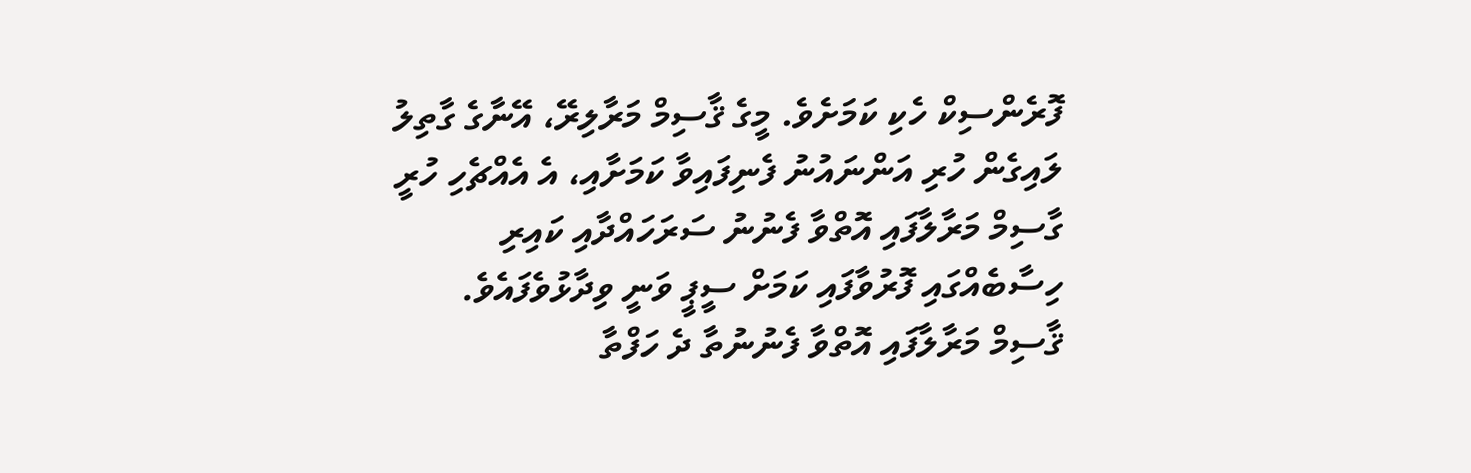ފޮރެންސިކް ހެކި ކަމަށެވެ. މީގެ ޤާސިމް މަރާލިރޭ، އޭނާގެ ގާތިލު ލައިގެން ހުރި އަންނައުނު ފެނިފައިވާ ކަމަށާއި، އެ އެއްޗެހި ހުރީ ގާސިމް މަރާލާފައި އޮތްވާ ފެނުނު ސަރަހައްދާއި ކައިރި ހިސާބެއްގައި ފޮރުވާފައި ކަމަށް ސީޕީ ވަނީ ވިދާޅުވެފައެވެ.
ޤާސިމް މަރާލާފައި އޮތްވާ ފެނުނުތާ ދެ ހަފްތާ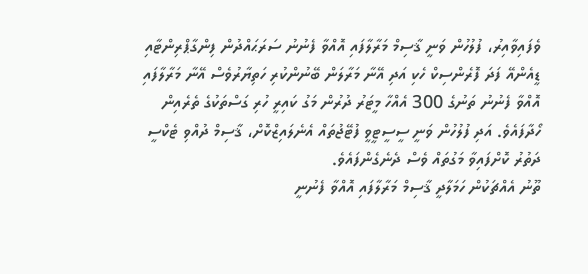ވެފައިވާއިރު، ފުލުހުން ވަނީ ޤާސިމް މަރާލާފައި އޮއްވާ ފެނުނު ސަރަޙައްދުން ފިންގާޕްރިންޓާއި ޑީއެންއޭ ފަދަ ފޮރެންސިކް ހެކި އަދި އޭނާ މަރާލަން ބޭނުންކުރި ހަތިޔާރުވެސް އޭނާ މަރާލާފައި އޮއްވާ ފެނުނު ތަނުގެ 300 އެއްހާ މީޓަރު ދުރުން މަގު ކައިރީ ހުރި ގަސްތަކުގެ ތެރެއިން ހޯދާފައެވެ. އަދި ފުލުހުން ވަނީ ސީސީޓީވީ ފުޓޭޖުތައް އެނެލައިޒްކޮށް، ޤާސިމް ދުއްވި ޓެކްސީ ދަތުރު ކޮށްފައިވާ މަގުތައް ވެސް ދެނެގެންފައެވެ.
ތޫނު އެއްޗަކުން ހަމަލާދީ ޤާސިމް މަރާލާފައި އޮއްވާ ފެނުނީ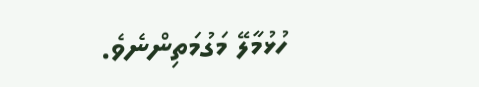ހުޅުމާލޭ މަގުމަތިންނެވެ.